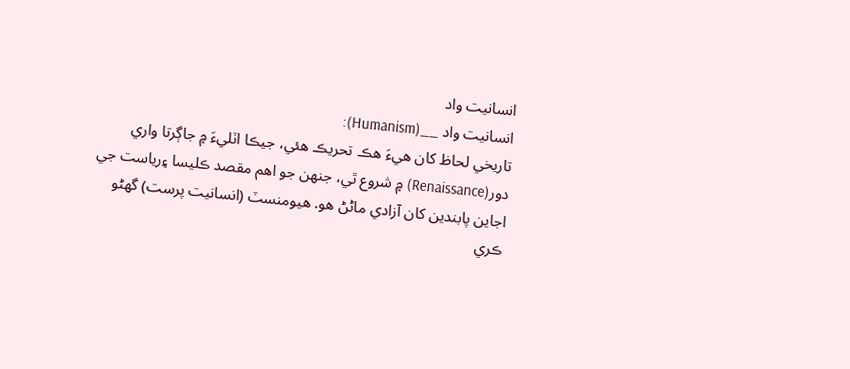انسانيت واد
انسانيت واد __(Humanism):
تاريخي لحاظ کان هيءَ هڪ تحريڪ هئي، جيڪا اٽليءَ ۾ جاڳرتا واري دور(Renaissance) ۾ شروع ٿي، جنهن جو اهم مقصد ڪليسا ۽رياست جي اجاين پابندين کان آزادي ماڻڻ هو. هيومنسٽ (انسانيت پرست) گهڻو ڪري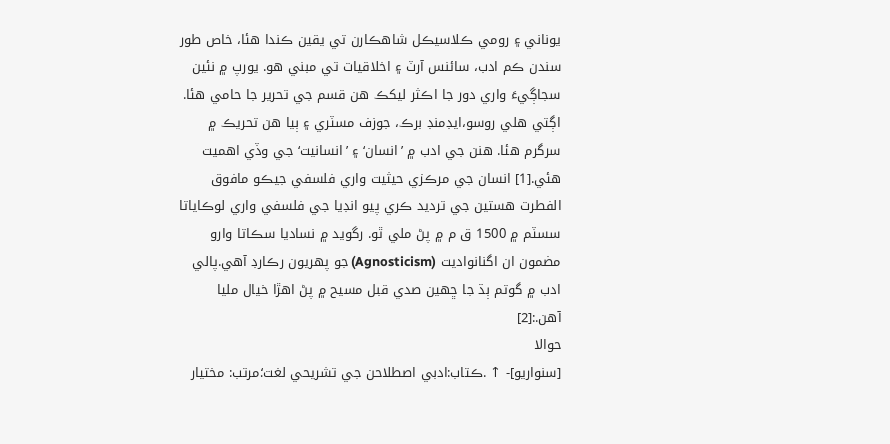يوناني ۽ رومي ڪلاسيڪل شاهڪارن تي يقين ڪندا هئا، خاص طور سندن ڪم ادب، سائنس آرٽ ۽ اخلاقيات تي مبني هو. يورپ ۾ نئين سجاڳيءَ واري دور جا اڪثر ليکڪ هن قسم جي تحرير جا حامي هئا. اڳتي هلي روسو،ايڊمنڊ برڪ، جوزف مسٽري ۽ ٻيا هن تحريڪ ۾ سرگرم هئا. هنن جي ادب ۾ ’انسان‘ ۽ ’انسانيت‘ جي وڏي اهميت هئي.[1] انسان جي مرڪزي حيثيت واري فلسفي جيڪو مافوق الفطرت ھستين جي ترديد ڪري پيو انڊيا جي فلسفي واري لوڪاياتا سسٽم ۾ 1500 ق م ۾ پڻ ملي ٿو. رگويد ۾ نساديا سڪاتا وارو مضمون ان اگنانواديت (Agnosticism) جو پھريون رڪارڊ آھي.پالي ادب ۾ گوتم ٻڌ جا ڇھين صدي قبل مسيح ۾ پڻ اھڙا خيال مليا آهن.:[2]
حوالا
[سنواريو]- ↑ .ڪتاب:ادبي اصطلاحن جي تشريحي لغت؛مرتب: مختيار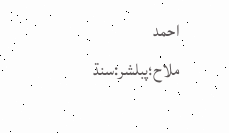احمد ملاح؛پبلشر:سنڌ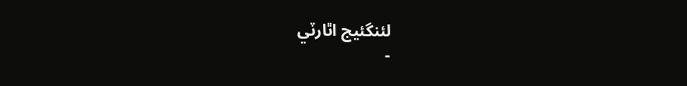لئنگئيج اٿارٽي
-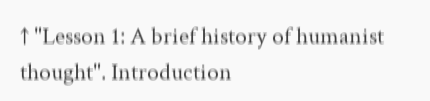↑ "Lesson 1: A brief history of humanist thought". Introduction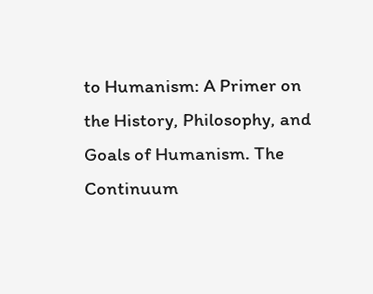to Humanism: A Primer on the History, Philosophy, and Goals of Humanism. The Continuum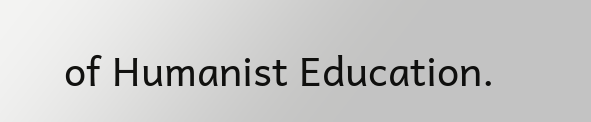of Humanist Education.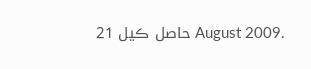حاصل ڪيل 21 August 2009.